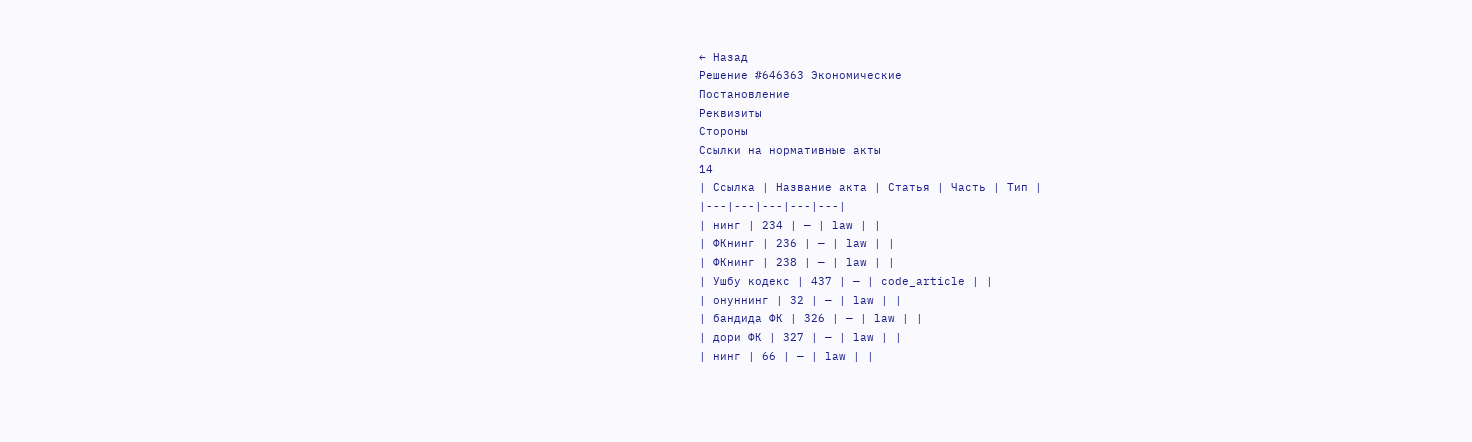← Назад
Решение #646363 Экономические
Постановление
Реквизиты
Стороны
Ссылки на нормативные акты
14
| Ссылка | Название акта | Статья | Часть | Тип |
|---|---|---|---|---|
| нинг | 234 | — | law | |
| ФКнинг | 236 | — | law | |
| ФКнинг | 238 | — | law | |
| Ушбу кодекс | 437 | — | code_article | |
| онуннинг | 32 | — | law | |
| бандида ФК | 326 | — | law | |
| дори ФК | 327 | — | law | |
| нинг | 66 | — | law | |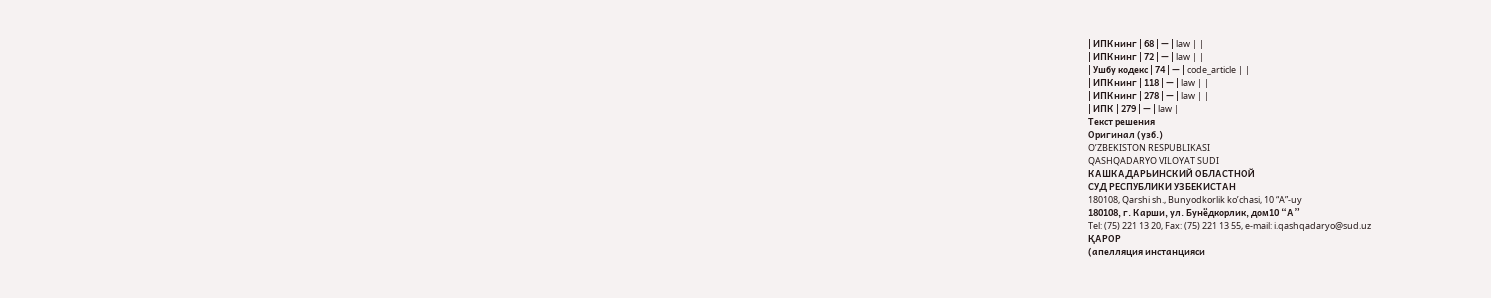| ИПКнинг | 68 | — | law | |
| ИПКнинг | 72 | — | law | |
| Ушбу кодекс | 74 | — | code_article | |
| ИПКнинг | 118 | — | law | |
| ИПКнинг | 278 | — | law | |
| ИПК | 279 | — | law |
Текст решения
Оригинал (узб.)
O’ZBEKISTON RESPUBLIKASI
QASHQADARYO VILOYAT SUDI
КАШКАДАРЬИНСКИЙ ОБЛАСТНОЙ
СУД РЕСПУБЛИКИ УЗБЕКИСТАН
180108, Qarshi sh., Bunyodkorlik ko’chasi, 10 “A”-uy
180108, г. Карши, ул. Бунёдкорлик, дом10 “А”
Tel: (75) 221 13 20, Fax: (75) 221 13 55, e-mail: i.qashqadaryo@sud.uz
ҚАРОР
(апелляция инстанцияси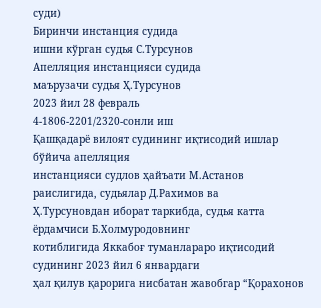суди)
Биринчи инстанция судида
ишни кўрган судья С.Турсунов
Апелляция инстанцияси судида
маърузачи судья Ҳ.Турсунов
2023 йил 28 февраль
4-1806-2201/2320-сонли иш
Қашқадарё вилоят судининг иқтисодий ишлар бўйича апелляция
инстанцияси судлов ҳайъати М.Астанов раислигида, судьялар Д.Рахимов ва
Ҳ.Турсуновдан иборат таркибда, судья катта ёрдамчиси Б.Холмуродовнинг
котиблигида Яккабоғ туманлараро иқтисодий судининг 2023 йил 6 январдаги
ҳал қилув қарорига нисбатан жавобгар “Қорахонов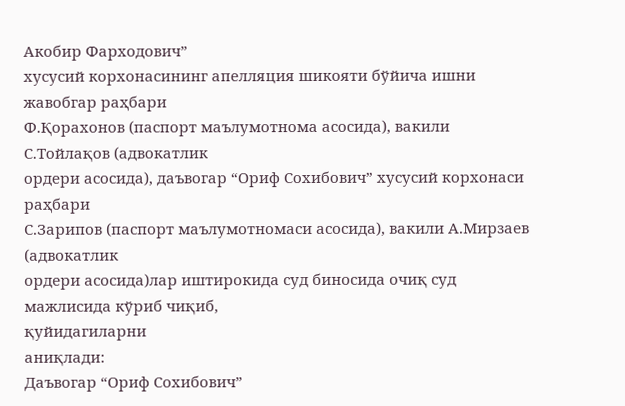Акобир Фарходович”
хусусий корхонасининг апелляция шикояти бўйича ишни жавобгар раҳбари
Ф.Қорахонов (паспорт маълумотнома асосида), вакили С.Тойлақов (адвокатлик
ордери асосида), даъвогар “Ориф Сохибович” хусусий корхонаси раҳбари
С.Зарипов (паспорт маълумотномаси асосида), вакили А.Мирзаев (адвокатлик
ордери асосида)лар иштирокида суд биносида очиқ суд мажлисида кўриб чиқиб,
қуйидагиларни
аниқлади:
Даъвогар “Ориф Сохибович”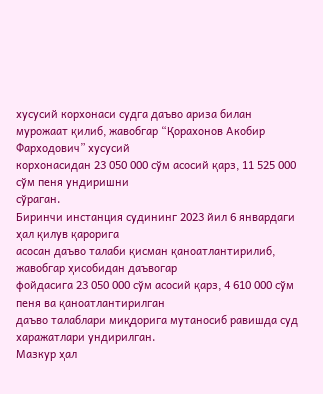хусусий корхонаси судга даъво ариза билан
мурожаат қилиб, жавобгар “Қорахонов Акобир Фарходович” хусусий
корхонасидан 23 050 000 сўм асосий қарз, 11 525 000 сўм пеня ундиришни
сўраган.
Биринчи инстанция судининг 2023 йил 6 январдаги ҳал қилув қарорига
асосан даъво талаби қисман қаноатлантирилиб, жавобгар ҳисобидан даъвогар
фойдасига 23 050 000 сўм асосий қарз, 4 610 000 сўм пеня ва қаноатлантирилган
даъво талаблари миқдорига мутаносиб равишда суд харажатлари ундирилган.
Мазкур ҳал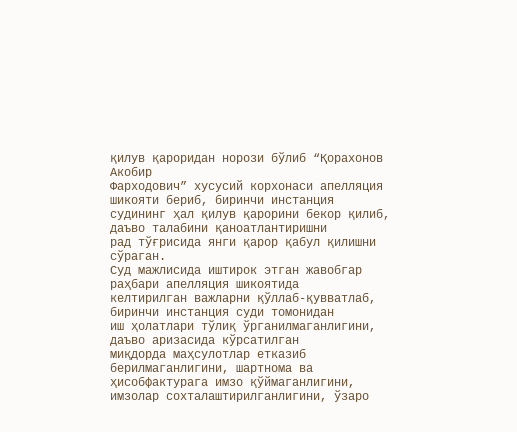қилув қароридан норози бўлиб “Қорахонов Акобир
Фарходович” хусусий корхонаси апелляция шикояти бериб, биринчи инстанция
судининг ҳал қилув қарорини бекор қилиб, даъво талабини қаноатлантиришни
рад тўғрисида янги қарор қабул қилишни сўраган.
Суд мажлисида иштирок этган жавобгар раҳбари апелляция шикоятида
келтирилган важларни қўллаб-қувватлаб, биринчи инстанция суди томонидан
иш ҳолатлари тўлиқ ўрганилмаганлигини, даъво аризасида кўрсатилган
миқдорда маҳсулотлар етказиб берилмаганлигини, шартнома ва ҳисобфактурага имзо қўймаганлигини, имзолар сохталаштирилганлигини, ўзаро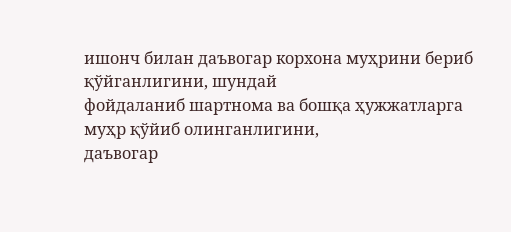ишонч билан даъвогар корхона муҳрини бериб қўйганлигини, шундай
фойдаланиб шартнома ва бошқа ҳужжатларга муҳр қўйиб олинганлигини,
даъвогар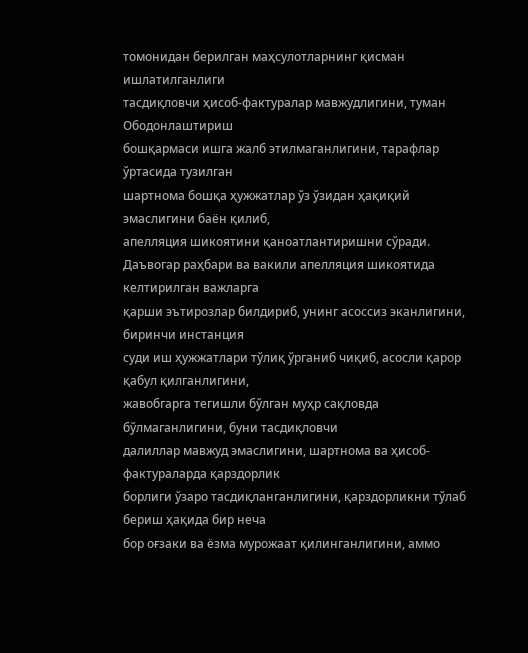томонидан берилган маҳсулотларнинг қисман ишлатилганлиги
тасдиқловчи ҳисоб-фактуралар мавжудлигини, туман Ободонлаштириш
бошқармаси ишга жалб этилмаганлигини, тарафлар ўртасида тузилган
шартнома бошқа ҳужжатлар ўз ўзидан ҳақиқий эмаслигини баён қилиб,
апелляция шикоятини қаноатлантиришни сўради.
Даъвогар раҳбари ва вакили апелляция шикоятида келтирилган важларга
қарши эътирозлар билдириб, унинг асоссиз эканлигини, биринчи инстанция
суди иш ҳужжатлари тўлиқ ўрганиб чиқиб, асосли қарор қабул қилганлигини,
жавобгарга тегишли бўлган муҳр сақловда бўлмаганлигини, буни тасдиқловчи
далиллар мавжуд эмаслигини, шартнома ва ҳисоб-фактураларда қарздорлик
борлиги ўзаро тасдиқланганлигини, қарздорликни тўлаб бериш ҳақида бир неча
бор оғзаки ва ёзма мурожаат қилинганлигини, аммо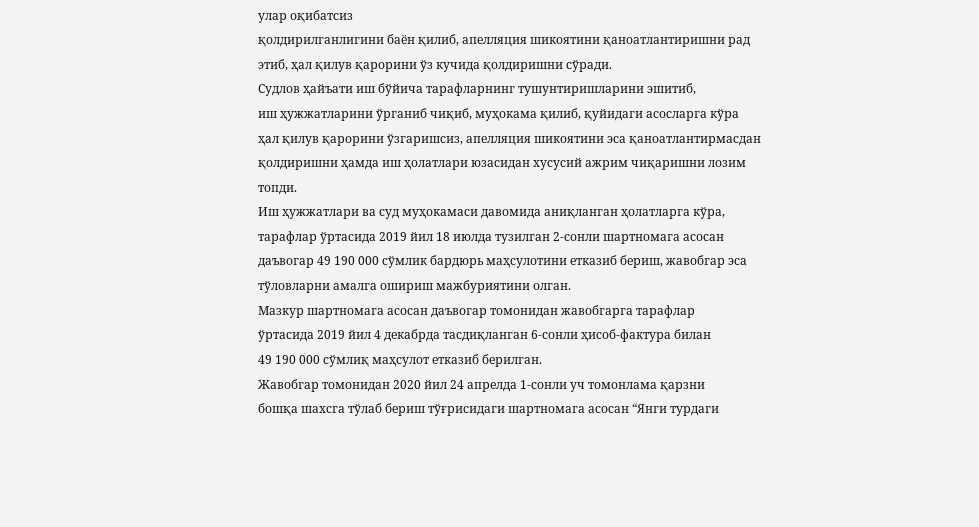улар оқибатсиз
қолдирилганлигини баён қилиб, апелляция шикоятини қаноатлантиришни рад
этиб, ҳал қилув қарорини ўз кучида қолдиришни сўради.
Судлов ҳайъати иш бўйича тарафларнинг тушунтиришларини эшитиб,
иш ҳужжатларини ўрганиб чиқиб, муҳокама қилиб, қуйидаги асосларга кўра
ҳал қилув қарорини ўзгаришсиз, апелляция шикоятини эса қаноатлантирмасдан
қолдиришни ҳамда иш ҳолатлари юзасидан хусусий ажрим чиқаришни лозим
топди.
Иш ҳужжатлари ва суд муҳокамаси давомида аниқланган ҳолатларга кўра,
тарафлар ўртасида 2019 йил 18 июлда тузилган 2-сонли шартномага асосан
даъвогар 49 190 000 сўмлик бардюрь маҳсулотини етказиб бериш, жавобгар эса
тўловларни амалга ошириш мажбуриятини олган.
Мазкур шартномага асосан даъвогар томонидан жавобгарга тарафлар
ўртасида 2019 йил 4 декабрда тасдиқланган 6-сонли ҳисоб-фактура билан
49 190 000 сўмлиқ маҳсулот етказиб берилган.
Жавобгар томонидан 2020 йил 24 апрелда 1-сонли уч томонлама қарзни
бошқа шахсга тўлаб бериш тўғрисидаги шартномага асосан “Янги турдаги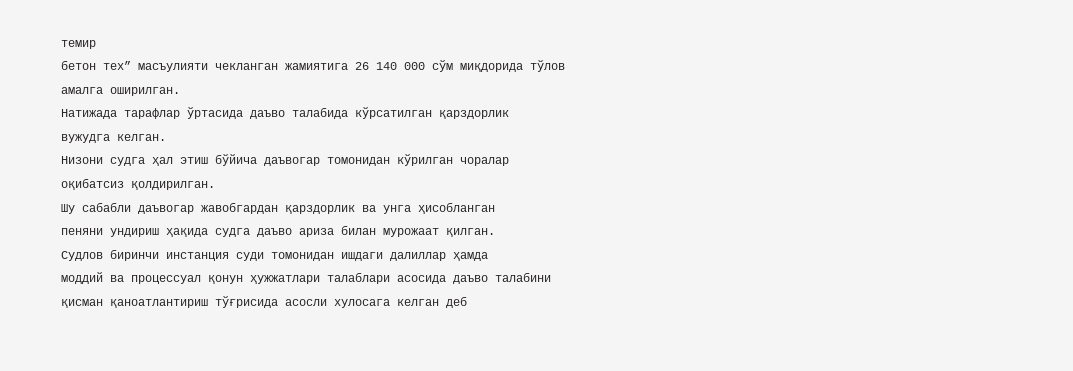темир
бетон тех” масъулияти чекланган жамиятига 26 140 000 сўм миқдорида тўлов
амалга оширилган.
Натижада тарафлар ўртасида даъво талабида кўрсатилган қарздорлик
вужудга келган.
Низони судга ҳал этиш бўйича даъвогар томонидан кўрилган чоралар
оқибатсиз қолдирилган.
Шу сабабли даъвогар жавобгардан қарздорлик ва унга ҳисобланган
пеняни ундириш ҳақида судга даъво ариза билан мурожаат қилган.
Судлов биринчи инстанция суди томонидан ишдаги далиллар ҳамда
моддий ва процессуал қонун ҳужжатлари талаблари асосида даъво талабини
қисман қаноатлантириш тўғрисида асосли хулосага келган деб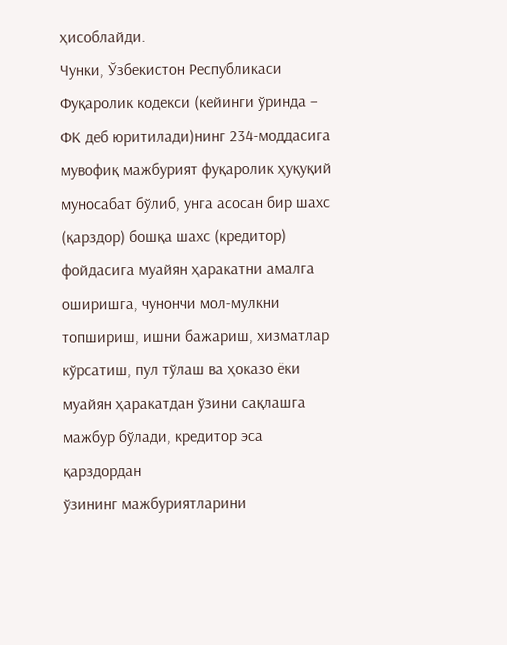ҳисоблайди.
Чунки, Ўзбекистон Республикаси Фуқаролик кодекси (кейинги ўринда –
ФК деб юритилади)нинг 234-моддасига мувофиқ мажбурият фуқаролик ҳуқуқий
муносабат бўлиб, унга асосан бир шахс (қарздор) бошқа шахс (кредитор)
фойдасига муайян ҳаракатни амалга оширишга, чунончи мол-мулкни
топшириш, ишни бажариш, хизматлар кўрсатиш, пул тўлаш ва ҳоказо ёки
муайян ҳаракатдан ўзини сақлашга мажбур бўлади, кредитор эса қарздордан
ўзининг мажбуриятларини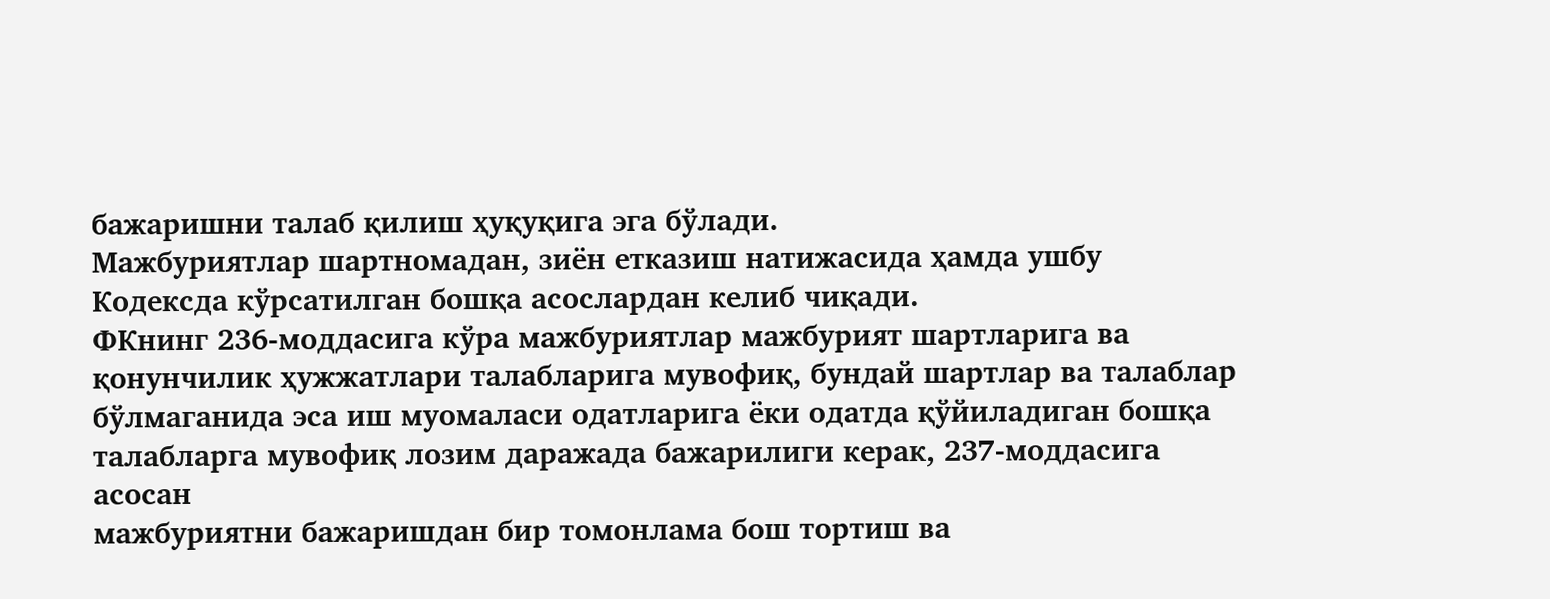бажаришни талаб қилиш ҳуқуқига эга бўлади.
Мажбуриятлар шартномадан, зиён етказиш натижасида ҳамда ушбу
Кодексда кўрсатилган бошқа асослардан келиб чиқади.
ФКнинг 236-моддасига кўра мажбуриятлар мажбурият шартларига ва
қонунчилик ҳужжатлари талабларига мувофиқ, бундай шартлар ва талаблар
бўлмаганида эса иш муомаласи одатларига ёки одатда қўйиладиган бошқа
талабларга мувофиқ лозим даражада бажарилиги керак, 237-моддасига асосан
мажбуриятни бажаришдан бир томонлама бош тортиш ва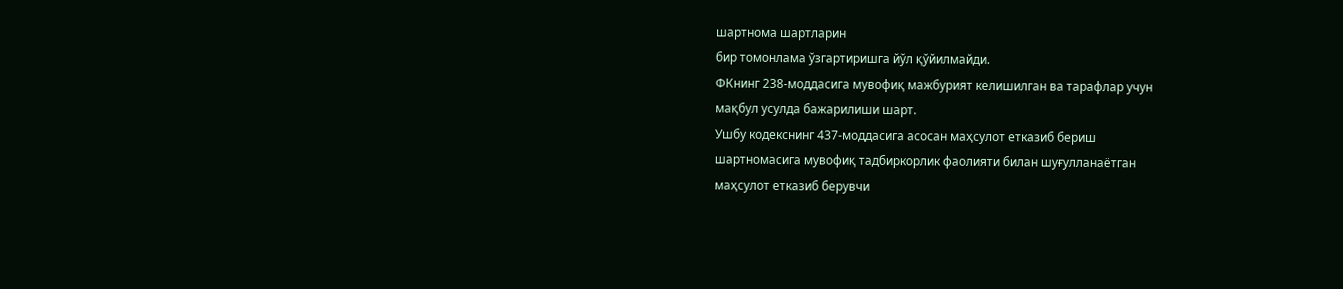шартнома шартларин
бир томонлама ўзгартиришга йўл қўйилмайди.
ФКнинг 238-моддасига мувофиқ мажбурият келишилган ва тарафлар учун
мақбул усулда бажарилиши шарт.
Ушбу кодекснинг 437-моддасига асосан маҳсулот етказиб бериш
шартномасига мувофиқ тадбиркорлик фаолияти билан шуғулланаётган
маҳсулот етказиб берувчи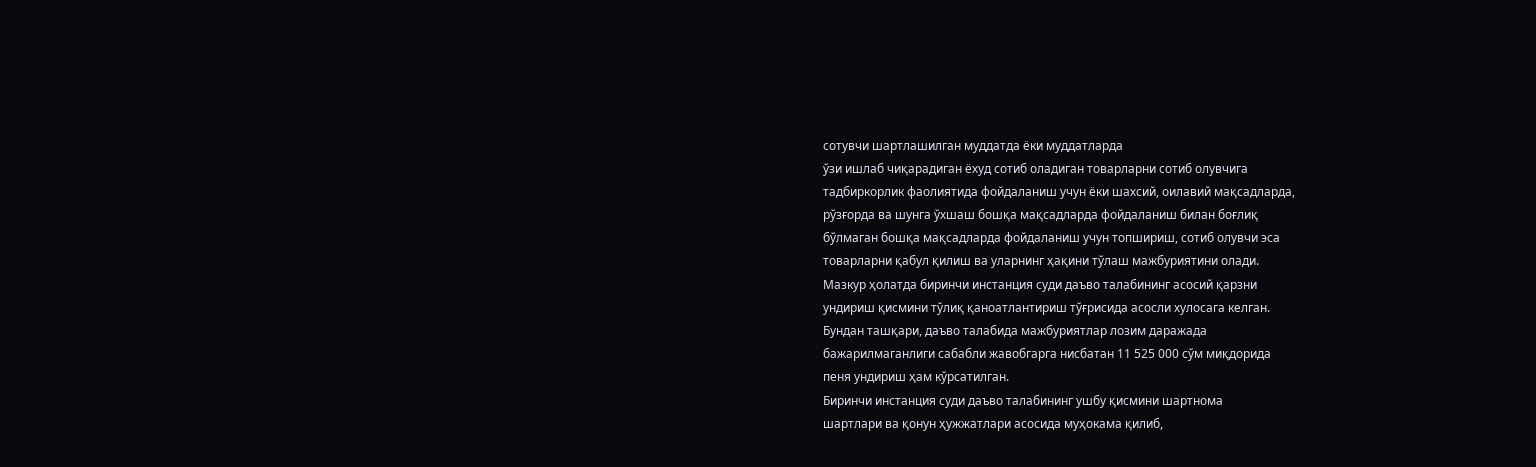сотувчи шартлашилган муддатда ёки муддатларда
ўзи ишлаб чиқарадиган ёхуд сотиб оладиган товарларни сотиб олувчига
тадбиркорлик фаолиятида фойдаланиш учун ёки шахсий, оилавий мақсадларда,
рўзғорда ва шунга ўхшаш бошқа мақсадларда фойдаланиш билан боғлиқ
бўлмаган бошқа мақсадларда фойдаланиш учун топшириш, сотиб олувчи эса
товарларни қабул қилиш ва уларнинг ҳақини тўлаш мажбуриятини олади.
Мазкур ҳолатда биринчи инстанция суди даъво талабининг асосий қарзни
ундириш қисмини тўлиқ қаноатлантириш тўғрисида асосли хулосага келган.
Бундан ташқари, даъво талабида мажбуриятлар лозим даражада
бажарилмаганлиги сабабли жавобгарга нисбатан 11 525 000 сўм миқдорида
пеня ундириш ҳам кўрсатилган.
Биринчи инстанция суди даъво талабининг ушбу қисмини шартнома
шартлари ва қонун ҳужжатлари асосида муҳокама қилиб,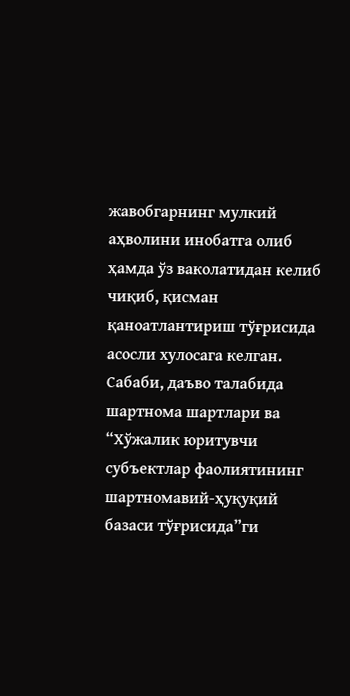жавобгарнинг мулкий
аҳволини инобатга олиб ҳамда ўз ваколатидан келиб чиқиб, қисман
қаноатлантириш тўғрисида асосли хулосага келган.
Сабаби, даъво талабида шартнома шартлари ва “Хўжалик юритувчи
субъектлар фаолиятининг шартномавий-ҳуқуқий базаси тўғрисида”ги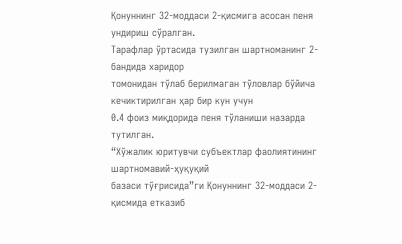Қонуннинг 32-моддаси 2-қисмига асосан пеня ундириш сўралган.
Тарафлар ўртасида тузилган шартноманинг 2-бандида харидор
томонидан тўлаб берилмаган тўловлар бўйича кечиктирилган ҳар бир кун учун
0.4 фоиз миқдорида пеня тўланиши назарда тутилган.
“Хўжалик юритувчи субъектлар фаолиятининг шартномавий-ҳуқуқий
базаси тўғрисида”ги Қонуннинг 32-моддаси 2-қисмида етказиб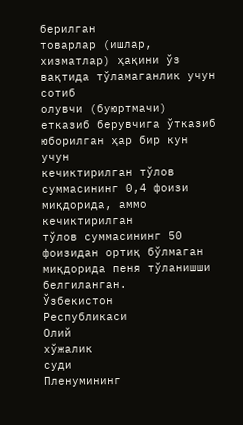берилган
товарлар (ишлар, хизматлар) ҳақини ўз вақтида тўламаганлик учун сотиб
олувчи (буюртмачи) етказиб берувчига ўтказиб юборилган ҳар бир кун учун
кечиктирилган тўлов суммасининг 0,4 фоизи миқдорида, аммо кечиктирилган
тўлов суммасининг 50 фоизидан ортиқ бўлмаган миқдорида пеня тўланишши
белгиланган.
Ўзбекистон
Республикаси
Олий
хўжалик
суди
Пленумининг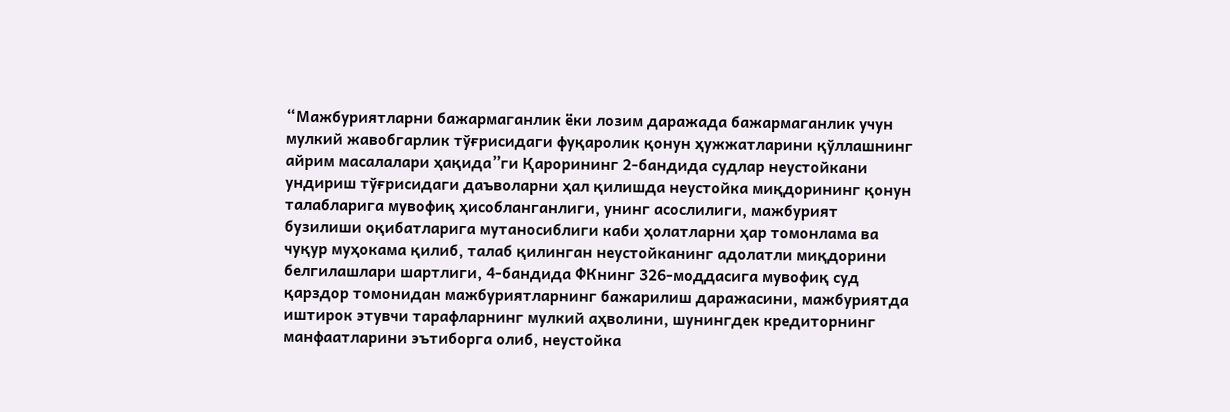“Мажбуриятларни бажармаганлик ёки лозим даражада бажармаганлик учун
мулкий жавобгарлик тўғрисидаги фуқаролик қонун ҳужжатларини қўллашнинг
айрим масалалари ҳақида”ги Қарорининг 2-бандида судлар неустойкани
ундириш тўғрисидаги даъволарни ҳал қилишда неустойка миқдорининг қонун
талабларига мувофиқ ҳисобланганлиги, унинг асослилиги, мажбурият
бузилиши оқибатларига мутаносиблиги каби ҳолатларни ҳар томонлама ва
чуқур муҳокама қилиб, талаб қилинган неустойканинг адолатли миқдорини
белгилашлари шартлиги, 4-бандида ФКнинг 326-моддасига мувофиқ суд
қарздор томонидан мажбуриятларнинг бажарилиш даражасини, мажбуриятда
иштирок этувчи тарафларнинг мулкий аҳволини, шунингдек кредиторнинг
манфаатларини эътиборга олиб, неустойка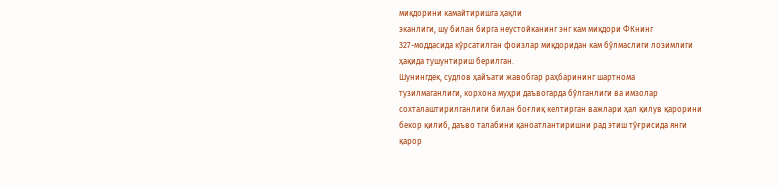миқдорини камайтиришга ҳақли
эканлиги, шу билан бирга неустойканинг энг кам миқдори ФКнинг
327-моддасида кўрсатилган фоизлар миқдоридан кам бўлмаслиги лозимлиги
ҳақида тушунтириш берилган.
Шунингдек, судлов ҳайъати жавобгар раҳбарининг шартнома
тузилмаганлиги, корхона муҳри даъвогарда бўлганлиги ва имзолар
сохталаштирилганлиги билан боғлиқ келтирган важлари ҳал қилув қарорини
бекор қилиб, даъво талабини қаноатлантиришни рад этиш тўғрисида янги
қарор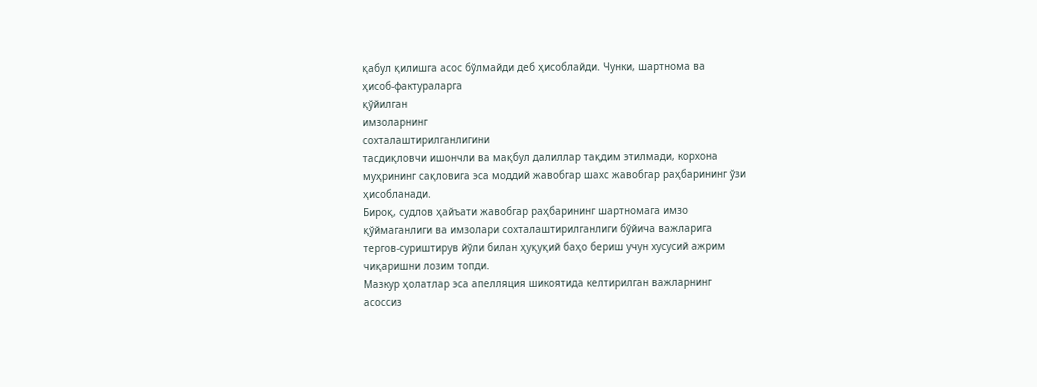қабул қилишга асос бўлмайди деб ҳисоблайди. Чунки, шартнома ва
ҳисоб-фактураларга
қўйилган
имзоларнинг
сохталаштирилганлигини
тасдиқловчи ишончли ва мақбул далиллар тақдим этилмади, корхона
муҳрининг сақловига эса моддий жавобгар шахс жавобгар раҳбарининг ўзи
ҳисобланади.
Бироқ, судлов ҳайъати жавобгар раҳбарининг шартномага имзо
қўймаганлиги ва имзолари сохталаштирилганлиги бўйича важларига
тергов-суриштирув йўли билан ҳуқуқий баҳо бериш учун хусусий ажрим
чиқаришни лозим топди.
Мазкур ҳолатлар эса апелляция шикоятида келтирилган важларнинг
асоссиз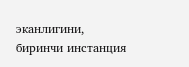эканлигини, биринчи инстанция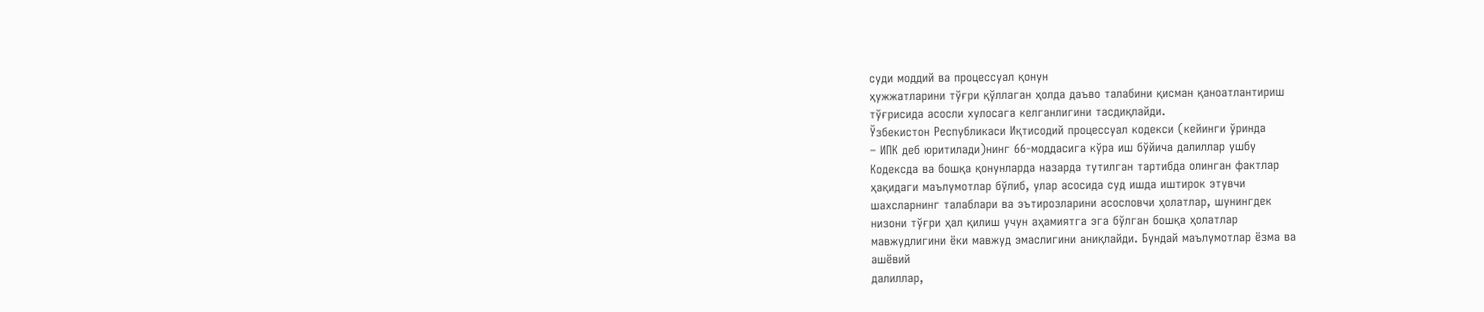суди моддий ва процессуал қонун
ҳужжатларини тўғри қўллаган ҳолда даъво талабини қисман қаноатлантириш
тўғрисида асосли хулосага келганлигини тасдиқлайди.
Ўзбекистон Республикаси Иқтисодий процессуал кодекси (кейинги ўринда
– ИПК деб юритилади)нинг 66-моддасига кўра иш бўйича далиллар ушбу
Кодексда ва бошқа қонунларда назарда тутилган тартибда олинган фактлар
ҳақидаги маълумотлар бўлиб, улар асосида суд ишда иштирок этувчи
шахсларнинг талаблари ва эътирозларини асословчи ҳолатлар, шунингдек
низони тўғри ҳал қилиш учун аҳамиятга эга бўлган бошқа ҳолатлар
мавжудлигини ёки мавжуд эмаслигини аниқлайди. Бундай маълумотлар ёзма ва
ашёвий
далиллар,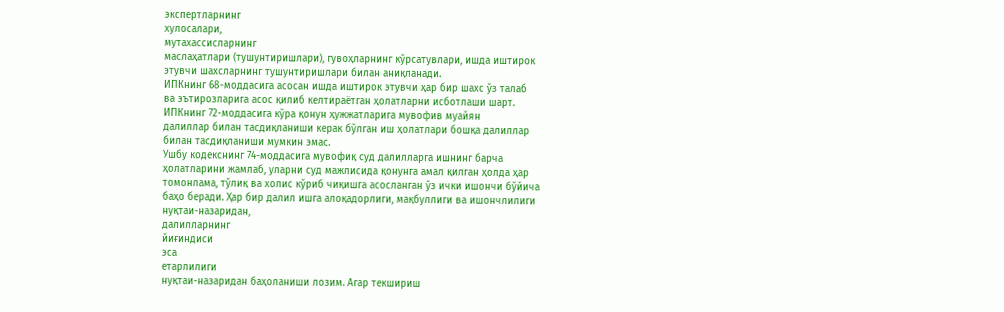экспертларнинг
хулосалари,
мутахассисларнинг
маслаҳатлари (тушунтиришлари), гувоҳларнинг кўрсатувлари, ишда иштирок
этувчи шахсларнинг тушунтиришлари билан аниқланади.
ИПКнинг 68-моддасига асосан ишда иштирок этувчи ҳар бир шахс ўз талаб
ва эътирозларига асос қилиб келтираётган ҳолатларни исботлаши шарт.
ИПКнинг 72-моддасига кўра қонун ҳужжатларига мувофив муайян
далиллар билан тасдиқланиши керак бўлган иш ҳолатлари бошқа далиллар
билан тасдиқланиши мумкин эмас.
Ушбу кодекснинг 74-моддасига мувофиқ суд далилларга ишнинг барча
ҳолатларини жамлаб, уларни суд мажлисида қонунга амал қилган ҳолда ҳар
томонлама, тўлиқ ва холис кўриб чиқишга асосланган ўз ички ишончи бўйича
баҳо беради. Ҳар бир далил ишга алоқадорлиги, мақбуллиги ва ишончлилиги
нуқтаи-назаридан,
далилларнинг
йиғиндиси
эса
етарлилиги
нуқтаи-назаридан баҳоланиши лозим. Агар текшириш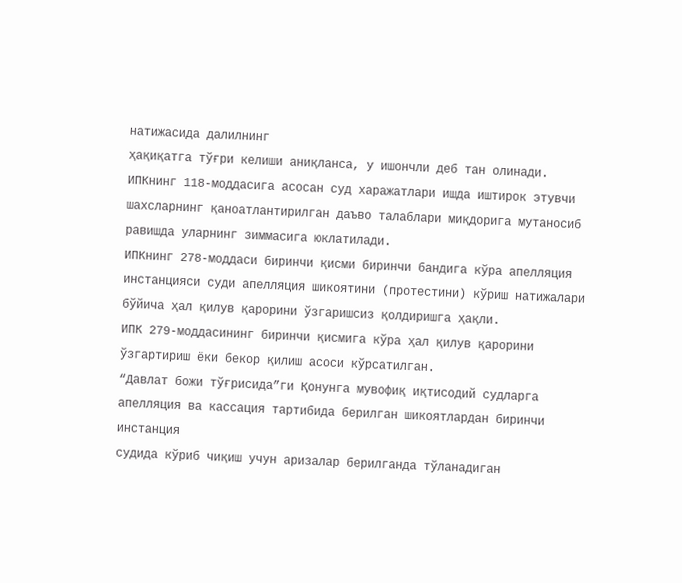натижасида далилнинг
ҳақиқатга тўғри келиши аниқланса, у ишончли деб тан олинади.
ИПКнинг 118-моддасига асосан суд харажатлари ишда иштирок этувчи
шахсларнинг қаноатлантирилган даъво талаблари миқдорига мутаносиб
равишда уларнинг зиммасига юклатилади.
ИПКнинг 278-моддаси биринчи қисми биринчи бандига кўра апелляция
инстанцияси суди апелляция шикоятини (протестини) кўриш натижалари
бўйича ҳал қилув қарорини ўзгаришсиз қолдиришга ҳақли.
ИПК 279-моддасининг биринчи қисмига кўра ҳал қилув қарорини
ўзгартириш ёки бекор қилиш асоси кўрсатилган.
“Давлат божи тўғрисида”ги Қонунга мувофиқ иқтисодий судларга
апелляция ва кассация тартибида берилган шикоятлардан биринчи инстанция
судида кўриб чиқиш учун аризалар берилганда тўланадиган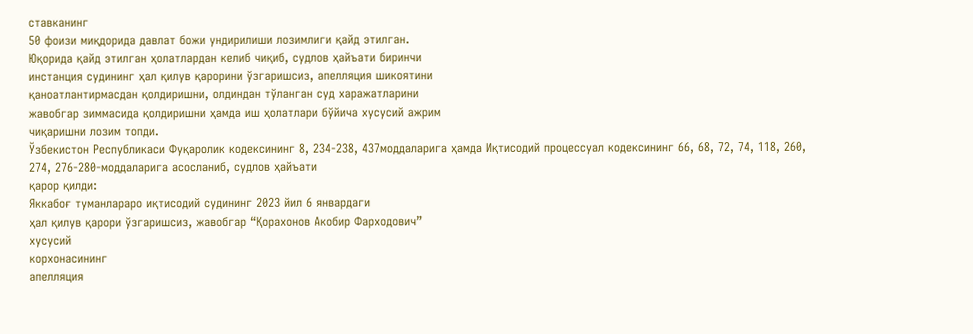ставканинг
50 фоизи миқдорида давлат божи ундирилиши лозимлиги қайд этилган.
Юқорида қайд этилган ҳолатлардан келиб чиқиб, судлов ҳайъати биринчи
инстанция судининг ҳал қилув қарорини ўзгаришсиз, апелляция шикоятини
қаноатлантирмасдан қолдиришни, олдиндан тўланган суд харажатларини
жавобгар зиммасида қолдиришни ҳамда иш ҳолатлари бўйича хусусий ажрим
чиқаришни лозим топди.
Ўзбекистон Республикаси Фуқаролик кодексининг 8, 234-238, 437моддаларига ҳамда Иқтисодий процессуал кодексининг 66, 68, 72, 74, 118, 260,
274, 276-280-моддаларига асосланиб, судлов ҳайъати
қарор қилди:
Яккабоғ туманлараро иқтисодий судининг 2023 йил 6 январдаги
ҳал қилув қарори ўзгаришсиз, жавобгар “Қорахонов Акобир Фарходович”
хусусий
корхонасининг
апелляция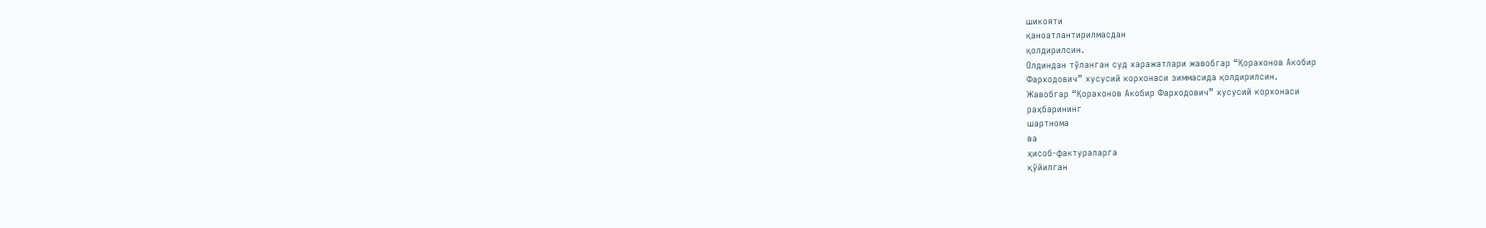шикояти
қаноатлантирилмасдан
қолдирилсин.
Олдиндан тўланган суд харажатлари жавобгар “Қорахонов Акобир
Фарходович” хусусий корхонаси зиммасида қолдирилсин.
Жавобгар “Қорахонов Акобир Фарходович” хусусий корхонаси
раҳбарининг
шартнома
ва
ҳисоб-фактураларга
қўйилган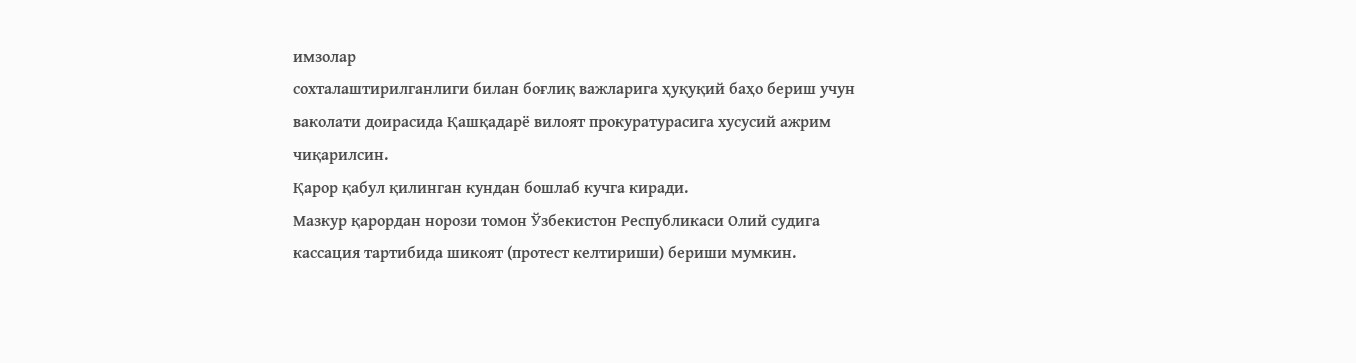имзолар
сохталаштирилганлиги билан боғлиқ важларига ҳуқуқий баҳо бериш учун
ваколати доирасида Қашқадарё вилоят прокуратурасига хусусий ажрим
чиқарилсин.
Қарор қабул қилинган кундан бошлаб кучга киради.
Мазкур қарордан норози томон Ўзбекистон Республикаси Олий судига
кассация тартибида шикоят (протест келтириши) бериши мумкин.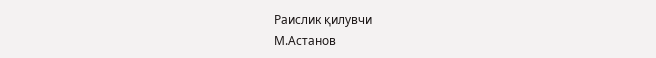Раислик қилувчи
М.Астанов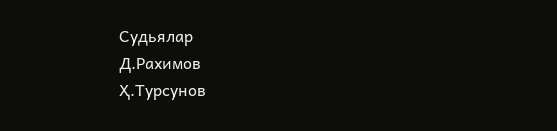Судьялар
Д.Рахимов
Ҳ.Турсунов